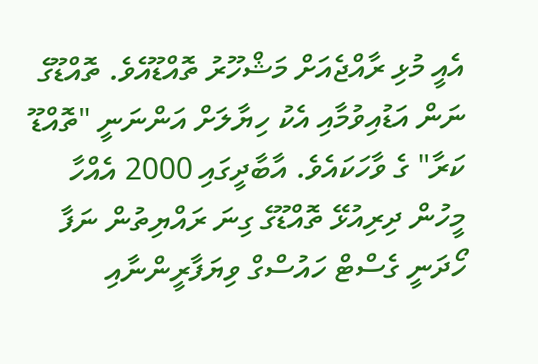އެއީ މުޅި ރާއްޖެއަށް މަޝްހޫރު ތޮއްޑޫއެވެ. ތޮއްޑޫގެ ނަން އަޑުއިވުމާއި އެކު ހިޔާލަށް އަންނަނީ "ތޮއްޑޫ ކަރާ" ގެ ވާހަކައެވެ. އާބާދީގައި 2000 އެއްހާ މީހުން ދިރިއުޅޭ ތޮއްޑޫގެ ގިނަ ރައްޔިތުން ނަފާ ހޯދަނީ ގެސްޓް ހައުސްގް ވިޔަފާރީންނާއި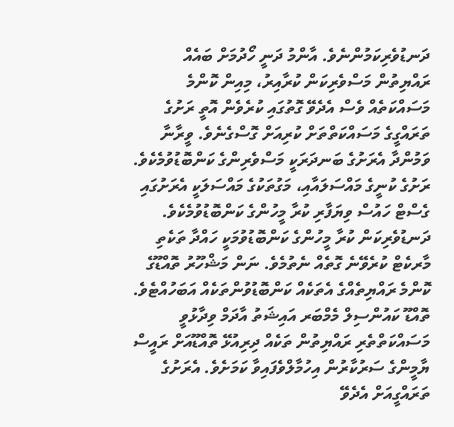ދަނޑުވެރިކަމުންނެވެ. އާންމު ދަނީ ހޯދުމަށް ބައެއް ރައްޔިތުން މަސްވެރިކަން ކުރާއިރު، މިއިން ކޮންމެ މަސައްކަތެއް ވެސް އެދެވޭ ގޮތުގައި ކުރެވެން އޮތީ ރަށުގެ ތަރައްގީގެ މަސައްކަތްތަށް ކުރިއަށް ގޮސްގެނެވެ. ވީރާނާ ވަމުންދާ އެރަށުގެ ބަނދަރަކީ މަސްވެރިންގެ ކަންބޮޑުވުމެކެވެ. ރަށުގެ ކުނީގެ މައްސަލައާއި، މަގުތަކުގެ މައްސަލަކީ އެރަށުގައި ގެސްޓް ހައުސް ވިޔަފާރި ކުރާ މީހުންގެ ކަންބޮޑުވުމެކެވެ. ދަނޑުވެރިކަން ކުރާ މީހުންގެ ކަންބޮޑުވުމަކީ ހައްދާ ތަކެތި މާރކެޓް ކުރެވޭނެ ގޮތެއް ނެތުމެވެ. ނަން މަޝްހޫރު ތޮއްޑޫގެ ކޮންމެ ރައްޔިތެއްގެ އެތަކެއް ކަންބޮޑުވުންތަކެއް އަބަހުއްޓެވެ.
ތޮއްޑޫ ކައުންސިލް މެމްބަރ އައިޝަތު އާދަމް ވިދާޅުވީ މަސައްކަތްތެރި ރައްޔިތުން ތަކެއް ދިރިއުޅޭ ތޮއްޑޫއަށް ރައީސް ޔާމީންގެ ސަރުކާރުން އިހުމާލްވެފައިވާ ކަމަށެވެ. އެރަށުގެ ތަރައްގީއަށް އެދެވޭ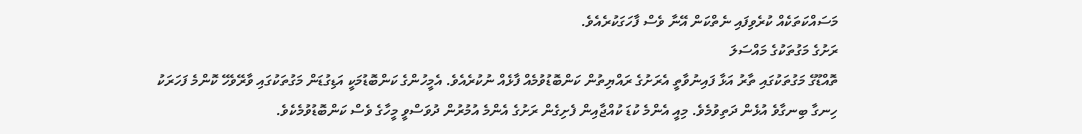މަސައްކަތަކެއް ކުރެވިފައި ނެތްކަން އޭނާ ވެސް ފާހަގަކުރެއެވެ.
ރަށުގެ މަގުތަކުގެ މައްސަލަ
ތޮއްޑޫގެ މަގުތަކުގައި ތާރު އަޅާ ފައިނުވާތީ އެރަށުގެ ރައްޔިތުން ކަންބޮޑުވުމެއް ފާޅެއް ނުކުރެއެވެ. އެމީހުންގެ ކަންބޮޑުމަކީ އަޑިގުޑަން މަގުތަކުގައި ވާރޭވެހޭ ކޮންމެ ފަހަރަކު ހިނގާ ބިނގާވެ އުޅެން ދަތިވުމެވެ. މިއީ އެންމެ ކުޑަ ކުއްޖާއިން ފެށިގެން ރަށުގެ އެންމެ އުމުރުން ދުވަސްވީ މީހާގެ ވެސް ކަންބޮޑުވުމެކެވެ.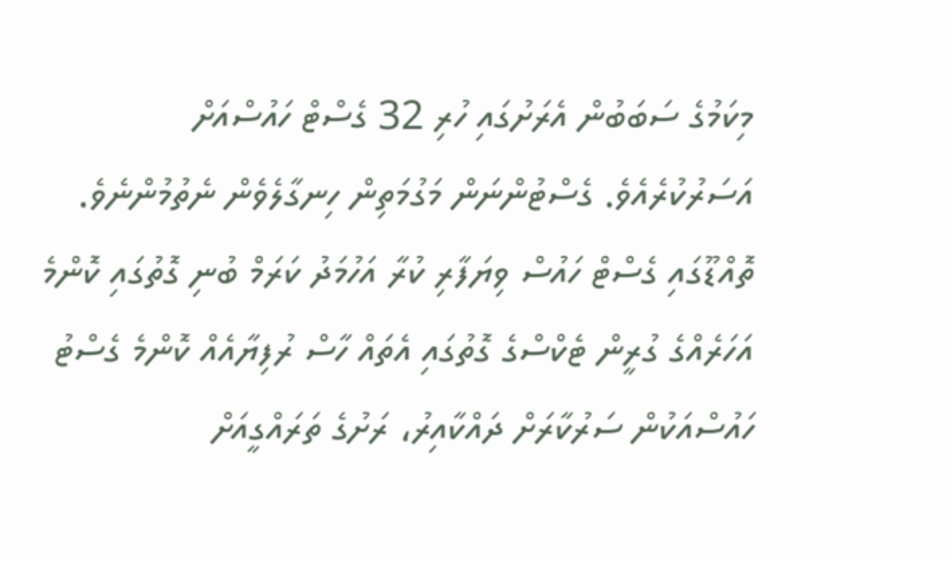މިކަމުގެ ސަބަބުން އެރަށުގައި ހުރި 32 ގެސްޓް ހައުސްއަށް އަސަރުކުރެއެވެ. ގެސްޓުންނަން މަގުމަތިން ހިނގާލެވެން ނެތުމުންނެވެ.
ތޮއްޑޫގައި ގެސްޓް ހައުސް ވިޔަފާރި ކުރާ އަހުމަދު ކަރަމް ބުނި ގޮތުގައި ކޮންމެ އަހަރެއްގެ ގުރީން ޓެކްސްގެ ގޮތުގައި އެތައް ހާސް ރުފިޔާއެއް ކޮންމެ ގެސްޓު ހައުސްއަކުން ސަރުކާރަށް ދައްކާއިރު، ރަށުގެ ތަރައްގީއަށް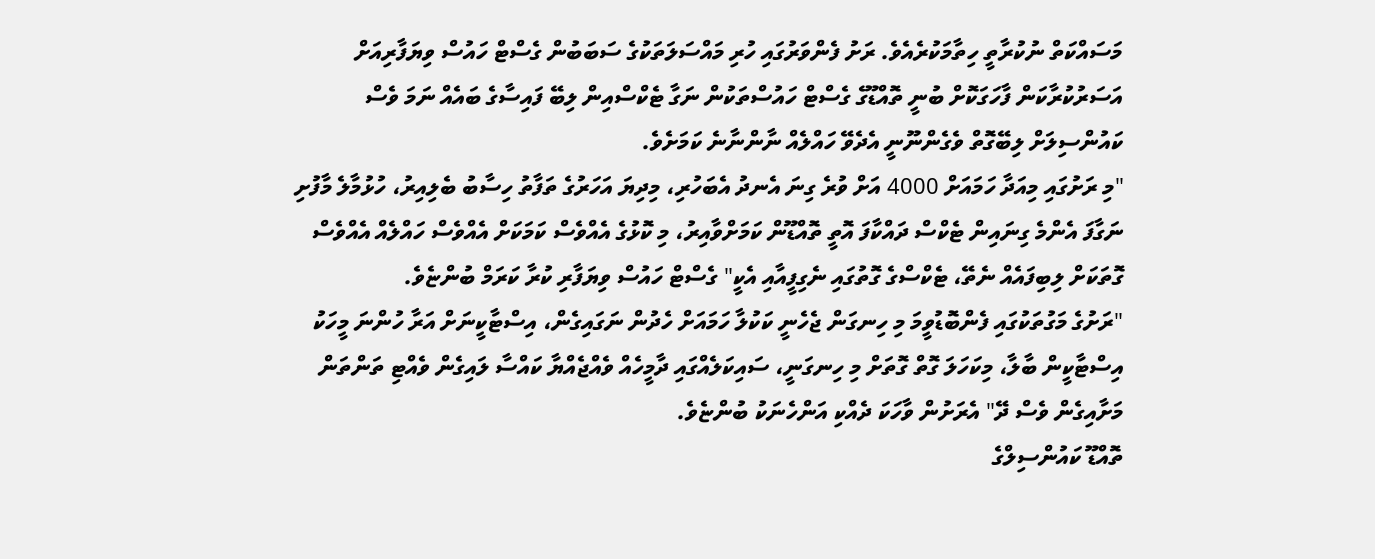މަސައްކަތް ނުކުރާތީ ހިތާމަކުރެއެވެ. ރަށު ފެންވަރުގައި ހުރި މައްސަލަތަކުގެ ސަބަބުން ގެސްޓް ހައުސް ވިޔަފާރިއަށް އަސަރުކުރާކަން ފާހަގަކޮށް ބުނީ ތޮއްޑޫގެ ގެސްޓް ހައުސްތަކުން ނަގާ ޓެކްސްއިން ލިބޭ ފައިސާގެ ބައެއް ނަމަ ވެސް ކައުންސިލަށް ލިބޭގޮތް ވެގެންނޫނީ އެދެވޭ ހައްލެއް ނާންނާނެ ކަމަށެވެ.
"މި ރަށުގައި މިއަދާ ހަމައަށް 4000 އަށް ވުރެ ގިނަ އެނދު އެބަހުރި، މިދިޔަ އަހަރުގެ ތަފާތު ހިސާބު ބެލިއިރު، ހުޅުމާލެ މާފުށި ނަގާފަ އެންމެ ގިނައިން ޓެކްސް ދައްކާފަ އޮތީ ތޮއްޑޫން ކަމަށްވާއިރު، މި ކޮޅުގެ އެއްވެސް ކަމަކަށް އެއްވެސް ހައްލެއް އެއްވެސް ގޮތަކަށް ލިބިފައެއް ނެތޭ، ޓެކްސްގެ ގޮތުގައި ނެގިފީއާއި އެކީ" ގެސްޓް ހައުސް ވިޔަފާރި ކުރާ ކަރަމް ބުންޏެވެ.
"ރަށުގެ މަގުތަކުގައި ފެންބޮޑުވީމަ މި ހިނގަން ޖެހެނީ ކަކުލާ ހަމައަށް ހެދުން ނަގައިގެން، އިސްޓާކީނަށް އަރާ ހުންނަ މީހަކު އިސްޓާކީން ބާލާ، މިކަހަލަ ގޮތް ގޮތަށް މި ހިނގަނީ، ސައިކަލެއްގައި ދާމީހެއް ވެއްޖެއްޔާ ކައްސާ ލައިގެން ވެއްޓި ތަންތަން މަށާއިގެން ވެސް ދޭ" އެރަށުން ވާހަކަ ދެއްކި އަންހެނަކު ބުންޏެވެ.
ތޮއްޑޫ ކައުންސިލްގެ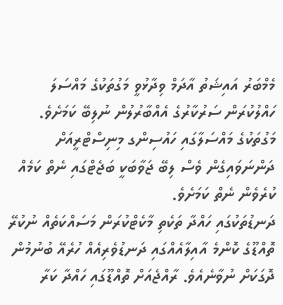މެމްބަރު އައިޝަތު އާދަމް ވިދާޅުވީ މަގުތަކުގެ މައްސަލަ ހައްލުކުރަން ސަރުކާރުގެ އެއްބާރުލުން ނުލިބޭ ކަމަށެވެ. މަގުތަކުގެ މައްސަލާގައި ހައުސިންގ މިނިސްޓްރީއަށް ދަންނަވައިގެން ވެސް ލިބޭ ޖަވާބަކީ ބަޖެޓްގައި ނެތް ކަމެއް ކުރެވެން ނެތް ކަމަށެވެ.
ދަނޑުތަކުގައި ހައްދާ ތަކެތި މާކެޓްކުރަން މަސައްކަތެއް ނުކުރޭ
ތޮއްޑޫގެ ކޮންމެ އާއިލާއެއްގައި ދަނޑުވެރިއެއް ހުރެއޭ ބުނުމުން ދޮގަކަށް ނުވާނެއެވެ. ރާއްޖެއަށް ތޮއްޑޫގައި ހައްދާ ކަރާ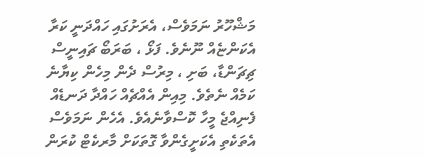މަޝްހޫރު ނަމަވެސް، އެރަށުގައި ހައްދަނީ ކަރާ އެކަންޏެއް ނޫނެވެ. ފަޅޯ ، ބަރަބޯ ޗައިނީސް ޗިޗަންޑާ، ބަށި ، މިރުސް ދެން މިހެން ކިޔާނެ ކަމެއް ނެތެވެ. މިއިން އެއްޗެއް ހައްދާ ދަނޑެއް ފެނިއްޖެ މީހާ ކޮސްވާނެއެވެ. އެހެން ނަމަވެސް އެތަކެތި އެކަށީގެންވާ ގޮތަކަށް މާރކެޓް ކުރަން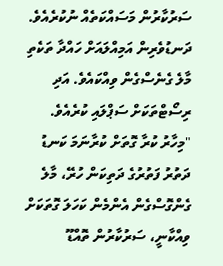ސަރުކާރުން މަސައްކަތެއް ނުކުރެއެވެ. ދަނޑުވެރިން އަމިއްލައަށް ހައްދާ ތަކެތި މާލެ ގެނެސްގެން ވިއްކައެވެ. އަދި ރިސޯޓްތަކަށް ސަޕްލައި ކުރެއެވެ.
"މިހާރު ކުރާ ގޮތަށް ކުރާނަމަ ކަނޑު ދަތުރު ފަތުރުގެ ދަތިކަން ހުރޭ، މާލެ ގެންގޮސްގެން އެންމެން ކަހަލަ ގޮތަކަށް ވިއްކާނީ، ސަރުކާރުން ތޮއްޑޫ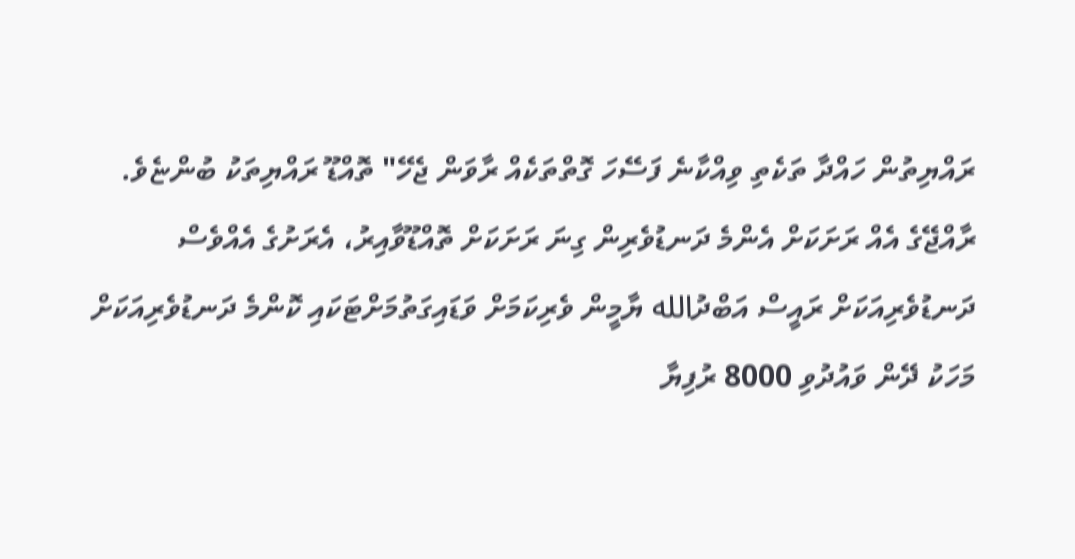ރައްޔިތުން ހައްދާ ތަކެތި ވިއްކާނެ ފަސޭހަ ގޮތްތަކެއް ރާވަން ޖެހޭ" ތޮއްޑޫ ރައްޔިތަކު ބުންޏެވެ.
ރާއްޖޭގެ އެއް ރަށަކަށް އެންމެ ދަނޑުވެރިން ގިނަ ރަށަކަށް ތޮއްޑޫވާއިރު، އެރަށުގެ އެއްވެސް ދަނޑުވެރިއަކަށް ރައީސް އަބްދުالله ޔާމީން ވެރިކަމަށް ވަޑައިގަތުމަށްޓަކައި ކޮންމެ ދަނޑުވެރިއަކަށް މަހަކު ދޭން ވައުދުވި 8000 ރުފިޔާ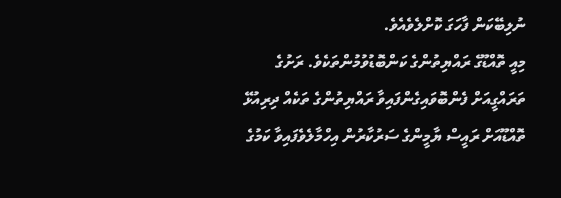ނުލިބޭކަން ފާހަގަ ކޮށްލެވެއެވެ.
މިއީ ތޮއްޑޫގެ ރައްޔިތުންގެ ކަންބޮޑުވުމުންތަކެވެ. ރަށުގެ ތަރައްގީއަށް ފެންބޮވައިގެންފައިވާ ރައްޔިތުންގެ ތަކެއް ދިރިއުޅޭ ތޮއްޑޫއަށް ރައީސް ޔާމީންގެ ސަރުކާރުން އިހްމާލެވެފައިވާ ކަމުގެ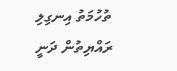ތުހުމަތު އިނގިލި ރައްޔިތުން ދަނީ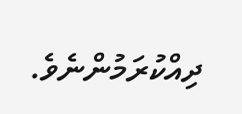ދިއްކުރަމުންނެވެ.